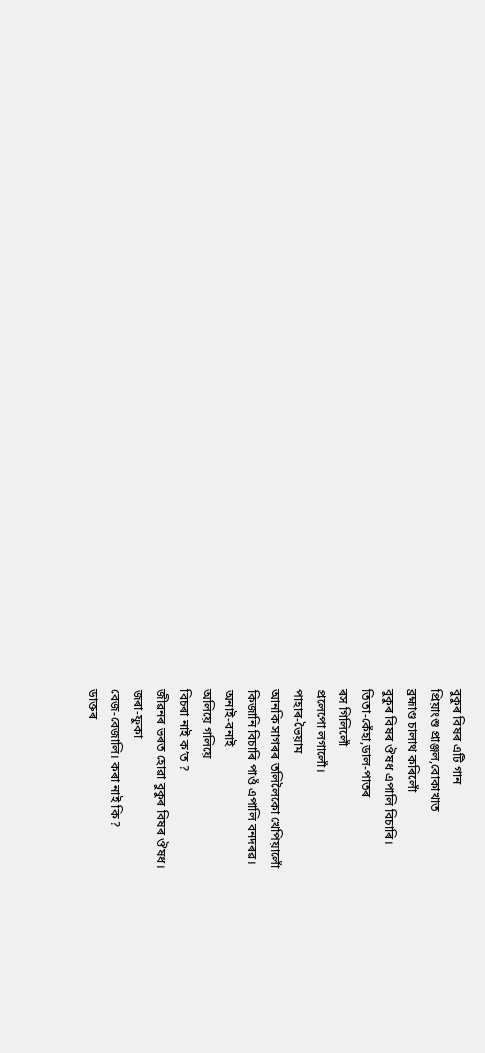বুকুৰ বিষৰ এটি গান
প্ৰিয়াংশু প্ৰাঞ্জল,বোকাখাত
ব্ৰহ্মাণ্ড চালাথ কৰিলোঁ
বুকুৰ বিষৰ ঔষধ এপালি বিচাৰি।
তিতা-কেঁহা,ডাল-পাতৰ
ৰস গিলিলোঁ
প্ৰলেপো লগালোঁ।
পাহাৰ-ভৈয়াম
আনকি সাগৰৰ তলিলৈকো খেপিয়ালোঁ
কিজানি বিচাৰি পাওঁ এপালি বনদৰৱ।
অনাই-বনাই
অলিয়ে গলিয়ে
বিচৰা নাই ক’ত ?
জীৱনৰ ভৰত হোৱা বুকুৰ বিষৰ ঔষধ।
জৰা-ফুকা
বেজ-বেজালি। কৰা নাই কি ?
ডাক্তৰ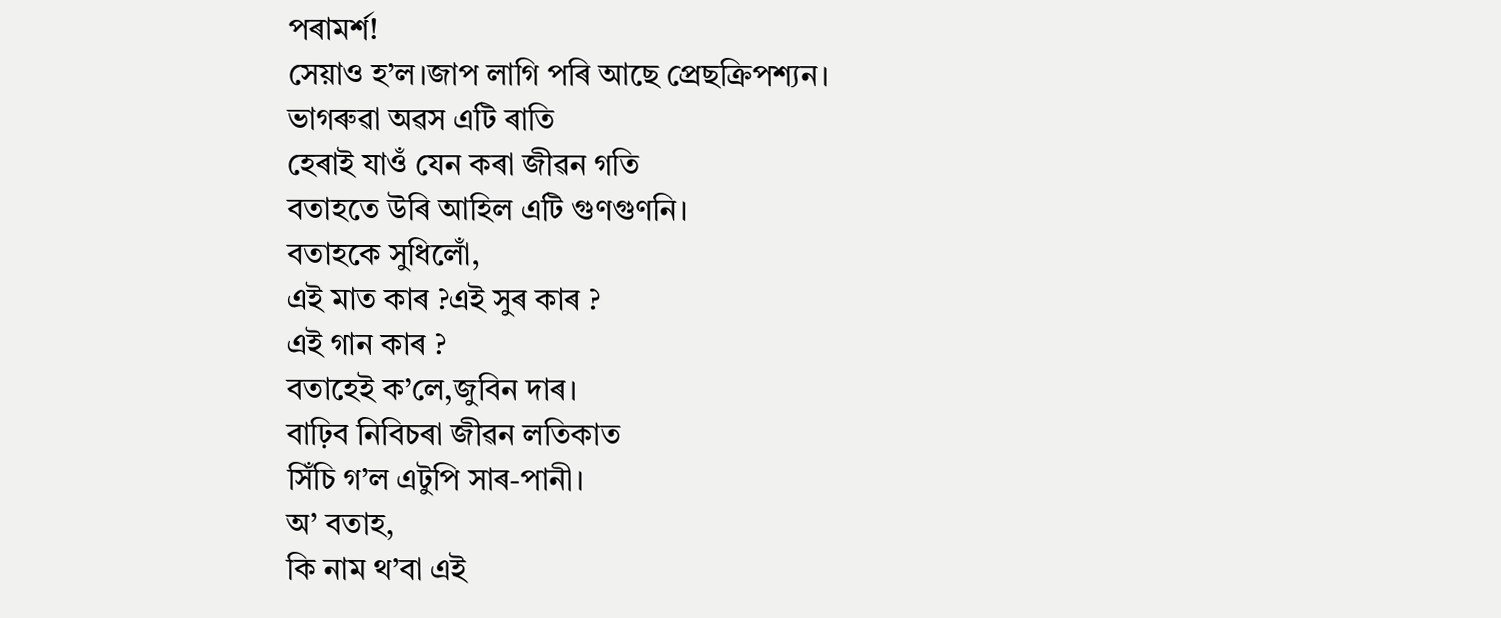পৰামৰ্শ!
সেয়াও হ’ল।জাপ লাগি পৰি আছে প্ৰেছক্ৰিপশ্যন।
ভাগৰুৱা অৱস এটি ৰাতি
হেৰাই যাওঁ যেন কৰা জীৱন গতি
বতাহতে উৰি আহিল এটি গুণগুণনি।
বতাহকে সুধিলোঁ,
এই মাত কাৰ ?এই সুৰ কাৰ ?
এই গান কাৰ ?
বতাহেই ক’লে,জুবিন দাৰ।
বাঢ়িব নিবিচৰা জীৱন লতিকাত
সিঁচি গ’ল এটুপি সাৰ-পানী।
অ’ বতাহ,
কি নাম থ’বা এই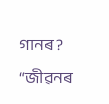গানৰ ?
“জীৱনৰ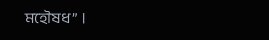মহৌষধ” ।